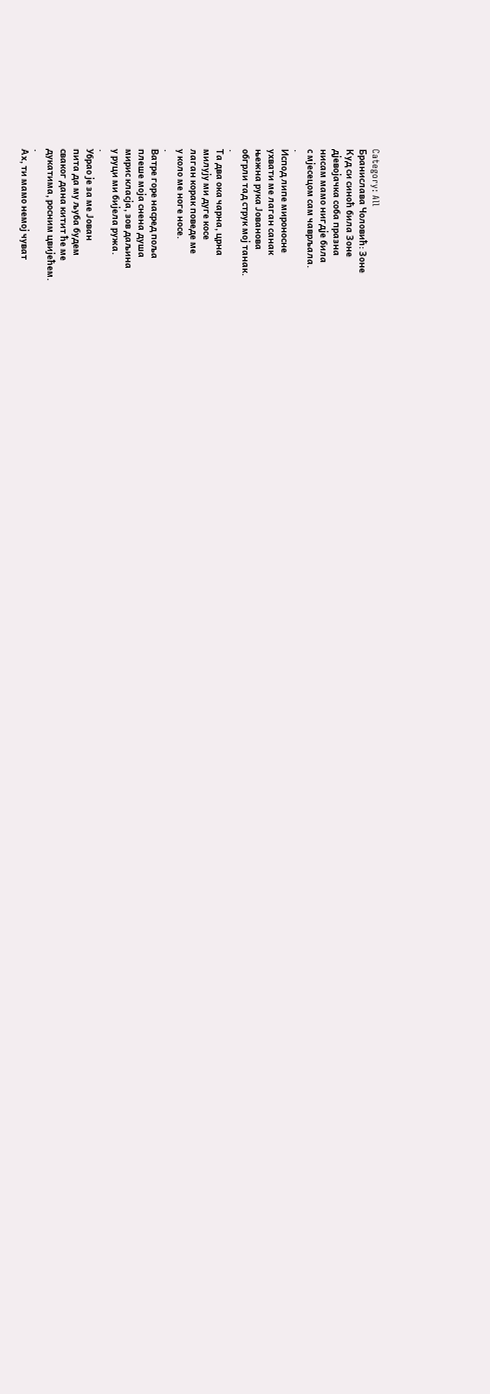Category: All
Бранислава Чоловић: Зоне
Куд си синоћ била Зоне
дјевојачка соба празна
нисам мамо нигдје била
с мјесецом сам чаврљала.
.
Испод липе мироносне
ухвати ме лаган санак
њежна рука Јованова
обгрли тад струк мој танак.
.
Та два ока чарна, црна
милују ми дуге косе
лаган корак поведе ме
у коло ме ноге носе.
.
Ватре горе насред поља
плеше моја снена душа
мирис класја, зов даљина
у руци ми бијела ружа.
.
Убрао је за ме Јован
пита да му љуба будем
сваког дана китит ће ме
дукатима, росним цвијећем.
.
Ах, ти мамо немој чуват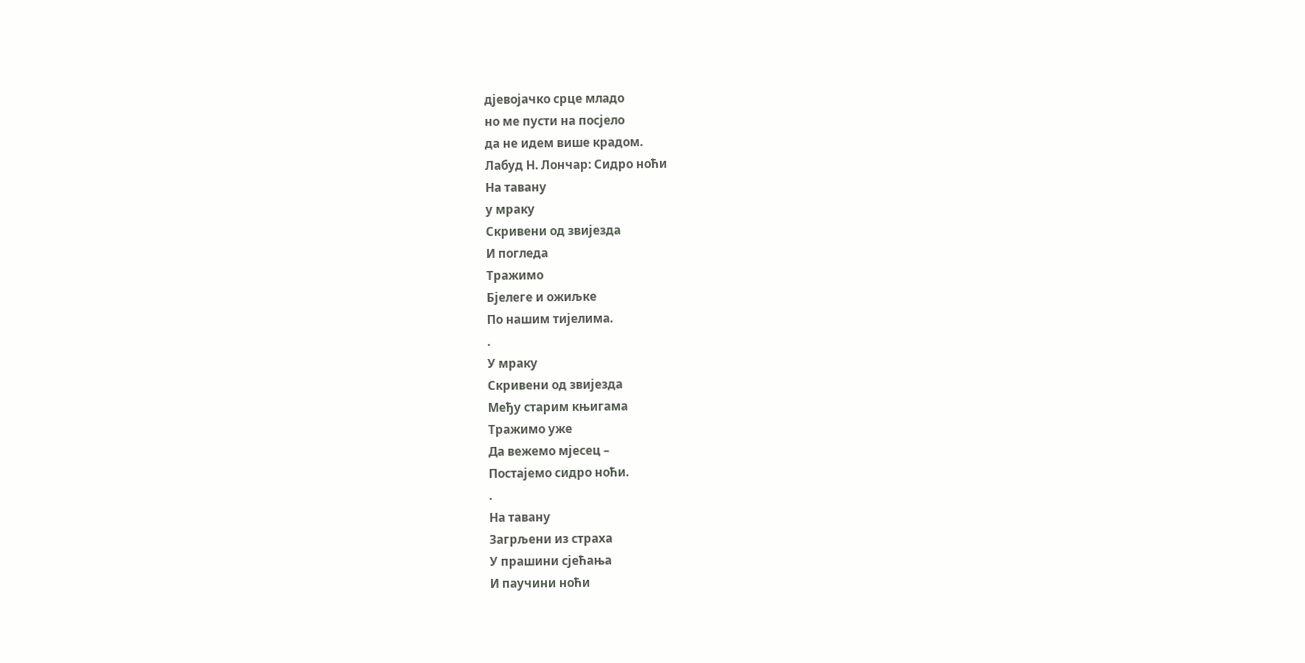дјевојачко срце младо
но ме пусти на посјело
да не идем више крадом.
Лабуд Н. Лончар: Сидро ноћи
На тавану
у мраку
Скривени од звијезда
И погледа
Тражимо
Бјелеге и ожиљке
По нашим тијелима.
.
У мраку
Скривени од звијезда
Међу старим књигама
Тражимо уже
Да вежемо мјесец –
Постајемо сидро ноћи.
.
На тавану
Загрљени из страха
У прашини сјећања
И паучини ноћи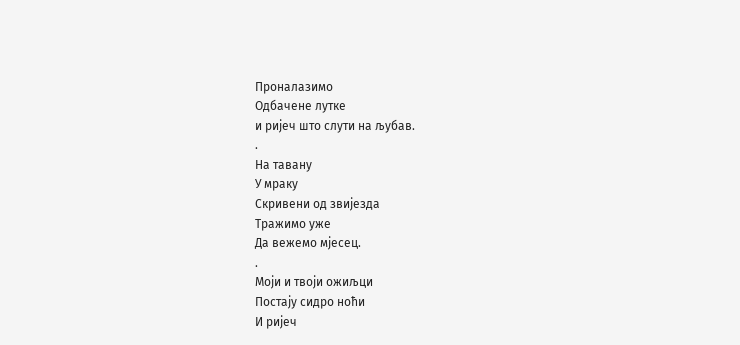Проналазимо
Одбачене лутке
и ријеч што слути на љубав.
.
На тавану
У мраку
Скривени од звијезда
Тражимо уже
Да вежемо мјесец.
.
Моји и твоји ожиљци
Постају сидро ноћи
И ријеч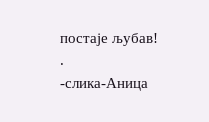постаје љубав!
.
-слика-Аница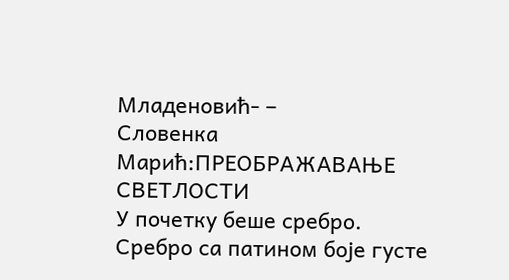Младеновић- –
Словенка Марић:ПРЕОБРАЖАВАЊЕ СВЕТЛОСТИ
У почетку беше сребро.
Сребро са патином боје густе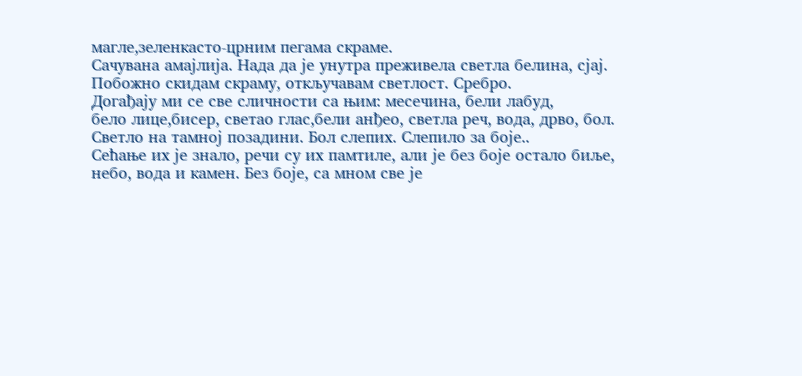магле,зеленкасто-црним пегама скраме.
Сачувана амајлија. Нада да је унутра преживела светла белина, сјај.
Побожно скидам скраму, откључавам светлост. Сребро.
Догађају ми се све сличности са њим: месечина, бели лабуд,
бело лице,бисер, светао глас,бели анђео, светла реч, вода, дрво, бол.
Светло на тамној позадини. Бол слепих. Слепило за боје..
Сећање их је знало, речи су их памтиле, али је без боје остало биље,
небо, вода и камен. Без боје, са мном све је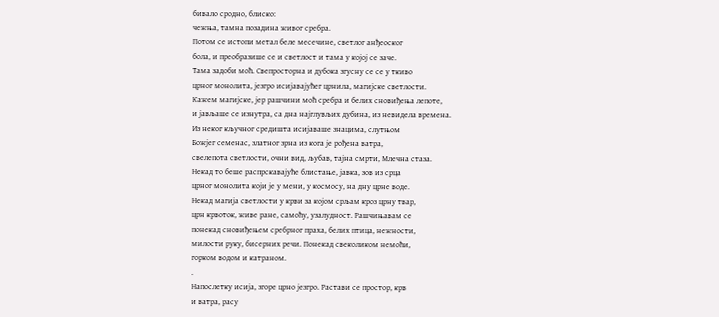бивало сродно, блиско:
чежња, тамна позадина живог сребра.
Потом се истопи метал беле месечине, светлог анђеоског
бола, и преобразише се и светлост и тама у којој се заче.
Тама задоби моћ. Свепросторна и дубока згусну се се у ткиво
црног монолита, језгро исијавајућег црнила, магијске светлости.
Кажем магијске, јер рашчини моћ сребра и белих сновиђења лепоте,
и јављаше се изнутра, са дна најглувљих дубина, из невидела времена.
Из неког кључног средишта исијаваше знацима, слутњом
Божјег семенас, златног зрна из кога је рођена ватра,
свелепота светлости, очни вид, љубав, тајна смрти, Млечна стаза.
Некад то беше распрскавајуће блистање, јавка, зов из срца
црног монолита који је у мени, у космосу, на дну црне воде.
Некад магија светлости у крви за којом срљам кроз црну твар,
црн крвоток, живе ране, самоћу, узалудност. Рашчињавам се
понекад сновиђењем сребрног праха, белих птица, нежности,
милости руку, бисерних речи. Понекад свеколиком немоћи,
горком водом и катраном.
.
Напослетку исија, згоре црно језгро. Растави се простор, крв
и ватра, расу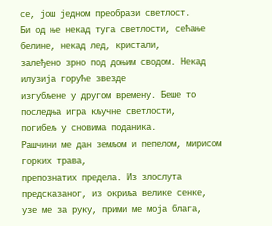се, још једном преобрази светлост.
Би од ње некад туга светлости, сећање белине, некад лед, кристали,
залеђено зрно под доњим сводом. Некад илузија горуће звезде
изгубљене у другом времену. Беше то последња игра кључне светлости,
погибељ у сновима поданика.
Рашчини ме дан земљом и пепелом, мирисом горких трава,
препознатих предела. Из злослута предсказаног, из окриља велике сенке,
узе ме за руку, прими ме моја блага,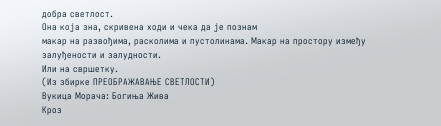добра светлост.
Она која зна, скривена ходи и чека да је познам
макар на развођима, расколима и пустолинама. Макар на простору између
залуђености и залудности.
Или на свршетку.
(Из збирке ПРЕОБРАЖАВАЊЕ СВЕТЛОСТИ)
Вукица Морача: Богиња Жива
Кроз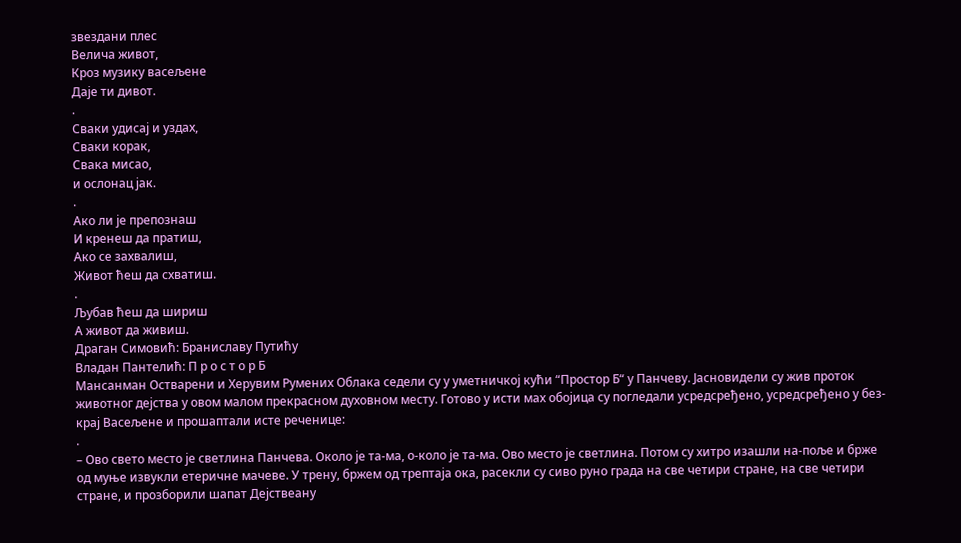звездани плес
Велича живот,
Кроз музику васељене
Даје ти дивот.
.
Сваки удисај и уздах,
Сваки корак,
Свака мисао,
и ослонац јак.
.
Ако ли је препознаш
И кренеш да пратиш,
Ако се захвалиш,
Живот ћеш да схватиш.
.
Љубав ћеш да шириш
А живот да живиш.
Драган Симовић: Браниславу Путићу
Владан Пантелић: П р о с т о р Б
Мансанман Остварени и Херувим Румених Облака седели су у уметничкој кући “Простор Б“ у Панчеву. Јасновидели су жив проток животног дејства у овом малом прекрасном духовном месту. Готово у исти мах обојица су погледали усредсређено, усредсређено у без-крај Васељене и прошаптали исте реченице:
.
– Ово свето место је светлина Панчева. Около је та-ма, о-коло је та-ма. Ово место је светлина. Потом су хитро изашли на-поље и брже од муње извукли етеричне мачеве. У трену, бржем од трептаја ока, расекли су сиво руно града на све четири стране, на све четири стране, и прозборили шапат Дејствеану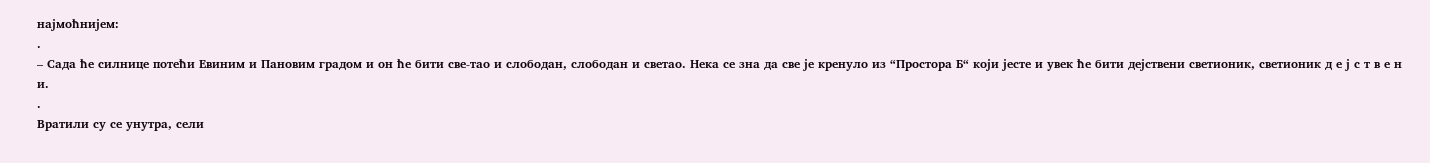најмоћнијем:
.
– Сада ће силнице потећи Евиним и Пановим градом и он ће бити све-тао и слободан, слободан и светао. Нека се зна да све је кренуло из “Простора Б“ који јесте и увек ће бити дејствени светионик, светионик д е ј с т в е н и.
.
Вратили су се унутра, сели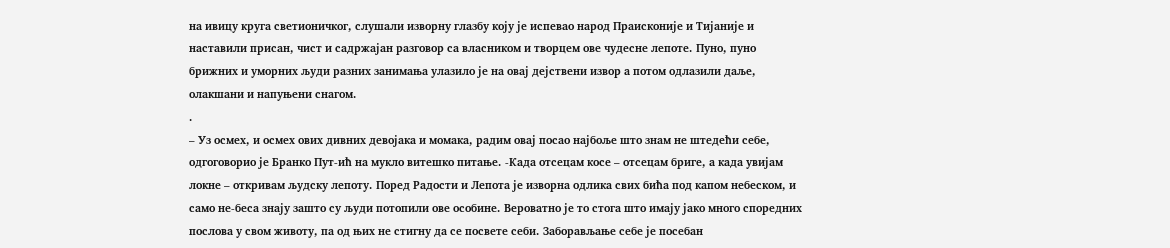на ивицу круга светионичког, слушали изворну глазбу коју је испевао народ Праисконије и Тијаније и наставили присан, чист и садржајан разговор са власником и творцем ове чудесне лепоте. Пуно, пуно брижних и уморних људи разних занимања улазило је на овај дејствени извор а потом одлазили даље, олакшани и напуњени снагом.
.
– Уз осмех, и осмех ових дивних девојака и момака, радим овај посао најбоље што знам не штедећи себе, одгоговорио је Бранко Пут-ић на мукло витешко питање. -Када отсецам косе – отсецам бриге, а када увијам локне – откривам људску лепоту. Поред Радости и Лепота је изворна одлика свих бића под капом небеском, и само не-беса знају зашто су људи потопили ове особине. Вероватно је то стога што имају јако много споредних послова у свом животу, па од њих не стигну да се посвете себи. Заборављање себе је посебан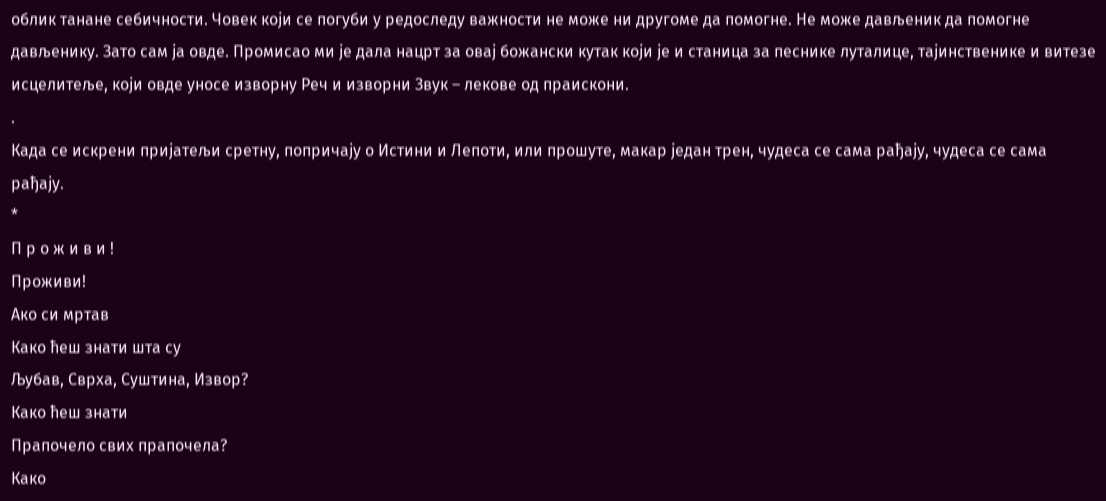облик танане себичности. Човек који се погуби у редоследу важности не може ни другоме да помогне. Не може дављеник да помогне дављенику. Зато сам ја овде. Промисао ми је дала нацрт за овај божански кутак који је и станица за песнике луталице, тајинственике и витезе исцелитеље, који овде уносе изворну Реч и изворни Звук – лекове од праискони.
.
Када се искрени пријатељи сретну, попричају о Истини и Лепоти, или прошуте, макар један трен, чудеса се сама рађају, чудеса се сама рађају.
*
П р о ж и в и !
Проживи!
Ако си мртав
Како ћеш знати шта су
Љубав, Сврха, Суштина, Извор?
Како ћеш знати
Прапочело свих прапочела?
Како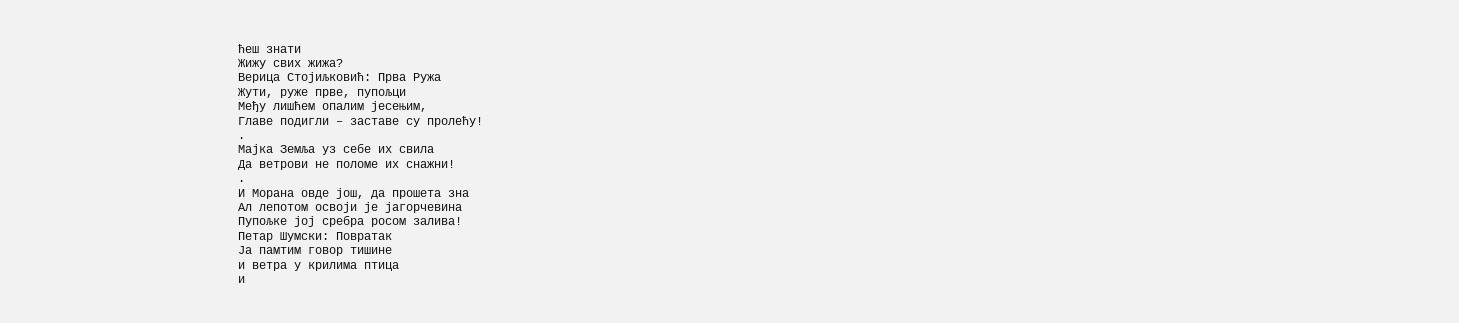ћеш знати
Жижу свих жижа?
Верица Стојиљковић: Прва Ружа
Жути, руже прве, пупољци
Међу лишћем опалим јесењим,
Главе подигли – заставе су пролећу!
.
Мајка Земља уз себе их свила
Да ветрови не поломе их снажни!
.
И Морана овде још, да прошета зна
Ал лепотом освоји је јагорчевина
Пупољке јој сребра росом залива!
Петар Шумски: Повратак
Ја памтим говор тишине
и ветра у крилима птица
и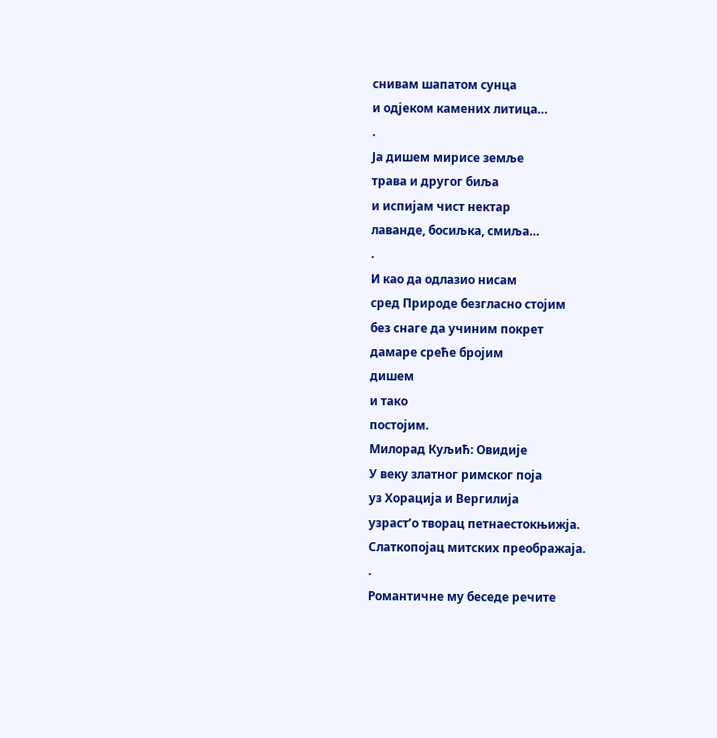снивам шапатом сунца
и одјеком камених литица…
.
Ја дишем мирисе земље
трава и другог биља
и испијам чист нектар
лаванде, босиљка, смиља…
.
И као да одлазио нисам
сред Природе безгласно стојим
без снаге да учиним покрет
дамаре среће бројим
дишем
и тако
постојим.
Милорад Куљић: Овидије
У веку златног римског поја
уз Хорација и Вергилија
узраст’о творац петнаестокњижја.
Слаткопојац митских преображаја.
.
Романтичне му беседе речите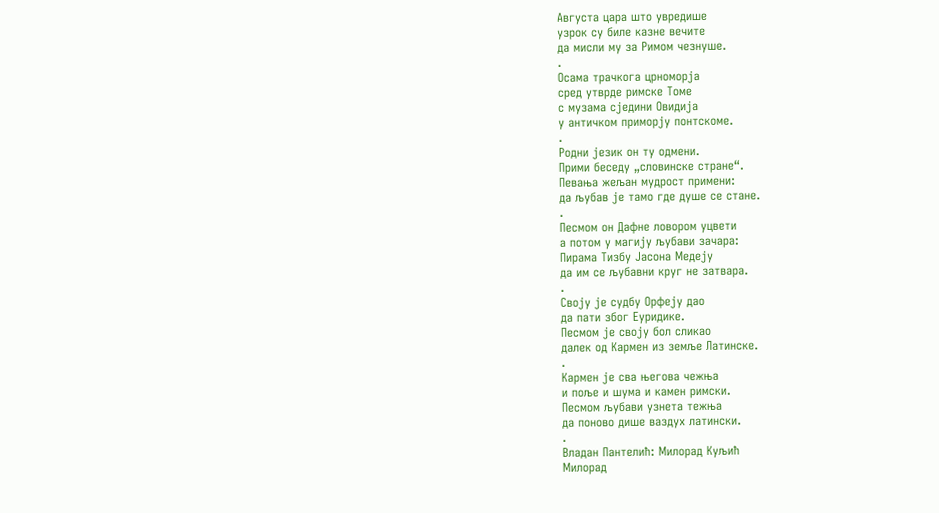Августа цара што увредише
узрок су биле казне вечите
да мисли му за Римом чезнуше.
.
Осама трачкога црноморја
сред утврде римске Томе
с музама сједини Овидија
у античком приморју понтскоме.
.
Родни језик он ту одмени.
Прими беседу „словинске стране“.
Певања жељан мудрост примени:
да љубав је тамо где душе се стане.
.
Песмом он Дафне ловором уцвети
а потом у магију љубави зачара:
Пирама Тизбу Јасона Медеју
да им се љубавни круг не затвара.
.
Своју је судбу Орфеју дао
да пати због Еуридике.
Песмом је своју бол сликао
далек од Кармен из земље Латинске.
.
Кармен је сва његова чежња
и поље и шума и камен римски.
Песмом љубави узнета тежња
да поново дише ваздух латински.
.
Владан Пантелић: Милорад Куљић
Милорад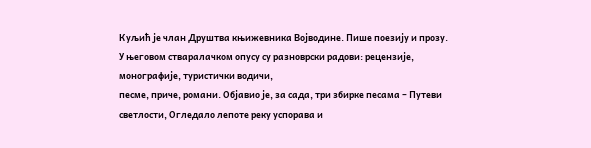Куљић је члан Друштва књижевника Војводине. Пише поезију и прозу.
У његовом стваралачком опусу су разноврски радови: рецензије, монографије, туристички водичи,
песме, приче, романи. Објавио је, за сада, три збирке песама – Путеви светлости, Огледало лепоте реку успорава и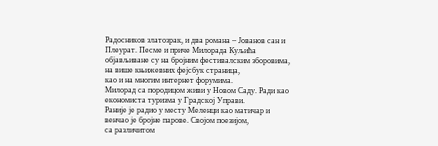Радосников златозрак, и два романа – Јованов сан и Плеурат. Песме и приче Милорада Куљића
објављиване су на бројним фестивалским зборовима, на више књижевних фејсбук страница,
као и на многим интернет форумима.
Милорад са породицом живи у Новом Саду. Ради као економиста туризма у Градској Управи.
Раније је радио у месту Меленци као матичар и венчао је бројне парове. Својом поезијом,
са различитом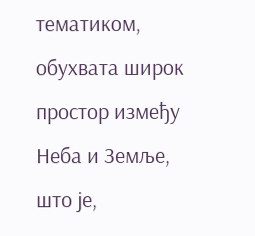тематиком, обухвата широк простор између Неба и Земље,
што је,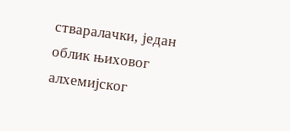стваралачки, један облик њиховог алхемијског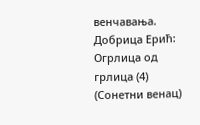венчавања.
Добрица Ерић: Огрлица од грлица (4)
(Сонетни венац)